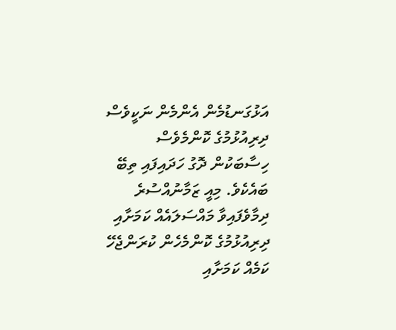އަޅުގަނޑުމެން އެންމެން ނަކީވެސް ދިރިއުޅުމުގެ ކޮންމެވެސް ހިސާބަކުން ދޮގު ހަދައިފައި ތިބޭ ބައެކެވެ. މިއީ ޒަމާނުއްސުރެ ދިމާވެފައިވާ މައްސަލައެއް ކަމަށާއި ދިރިއުޅުމުގެ ކޮންމެހެން ކުރަންޖެހޭ ކަމެއް ކަމަށާއި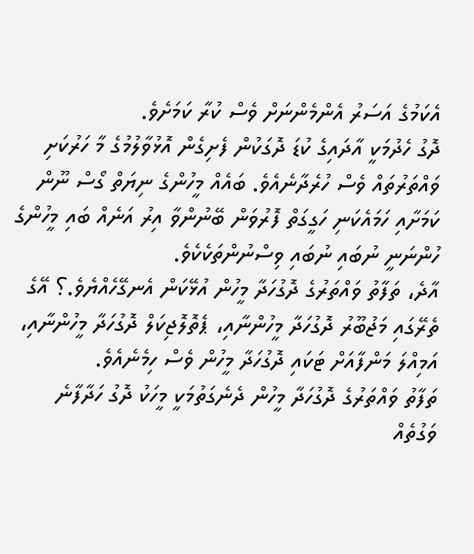އެކަމުގެ އަސަރު އެންމެންނަށް ވެސް ކުރާ ކަމަށެވެ.
ދޮގު ހެދުމަކީ އާދައިގެ ކުޑަ ދޮގަކުން ފެށިގެން އޮޅުވާލުމުގެ މާ ހަރުކަށި ވައްތަރުތައް ވެސް ހުރެދާނެއެވެ. ބައެއް މީހުންގެ ނިޔަތް ގޯސް ނޫން ކަމަށާއި ހަމައެކަނި ހަގީގަތް ފޮރުވަން ބޭނުންވާ އިރު އަނެއް ބައި މީހުންގެ ހުންނަނީ ނުބައި ނުބައި ވިސްނުންތަކެކެވެ.
އާދެ، ތަފާތު ވައްތަރުގެ ދޮގުހަދާ މީހުން އުޅޭކަން އެނގޭހެއްޔެވެ.؟ އޭގެ ތެރޭގައި މަޖުބޫރު ދޮގުހަދާ މީހުންނާއި، ޕެތޮލޮޖިކަލް ދޮގުހަދާ މީހުންނާއި، އަމިއްލަ މަންފާއަށް ޓަކައި ދޮގުހަދާ މީހުން ވެސް ހިމެނެއެވެ.
ތަފާތު ވައްތަރުގެ ދޮގުހަދާ މީހުން ދެނެގަތުމަކީ މީހަކު ދޮގު ހަދާފާނެ ވަގުތެއް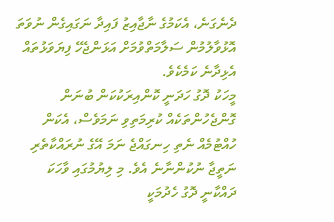ދެނެގަނެ، އެކަމުގެ ނާޖާއިޒު ފައިދާ ނަގައިގެން ނުވަތަ އޮޅުވާލުމުން ސަލާމަތްވުމަށް އަޅަންޖެހޭ ފިޔަވަޅުތައް އެޅިދާނެ ކަމެކެވެ.
މީހަކު ދޮގު ހަދަނީ ކޮންއިރަކުކަން ބުނަން ގޮންޖެހުންތަކެއް ކުރިމަތިވި ނަމަވެސް، އެކަން ހުއްޓުމެއް ނެތި ހިނގައްޖެ ނަމަ އޭގެ ނުރައްކާތެރި ނަތީޖާ ނުކުންނާނެ އެވެ. މި ލިޔުމުގައި ވާހަކަ ދައްކާނީ ދޮގު ހެދުމަކީ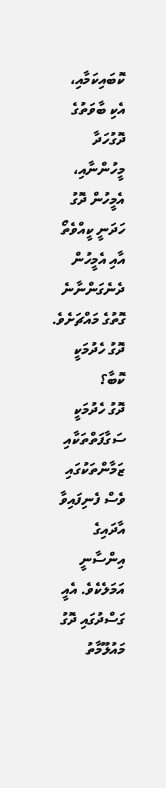ކޮބައިކަމާއި، އެކި ބާވަތުގެ ދޮގުހަދާ މީހުންނާއި، އެމީހުން ދޮގު ހަދަނީ ކީއްވެތޯ އާއި އެމީހުން ދެނެގަންނާނެ ގޮތުގެ މައްޗަށެވެ.
ދޮގު ހެދުމަކީ ކޮބާ؟
ދޮގު ހެދުމަކީ ސަގާފަތްތަކާއި ޒަމާންތަކުގައި ވެސް ފެނިފައިވާ އާދައިގެ އިންސާނީ އަމަލެކެވެ. އެއީ ގަސްދުގައި ދޮގު މައުލޫމާތު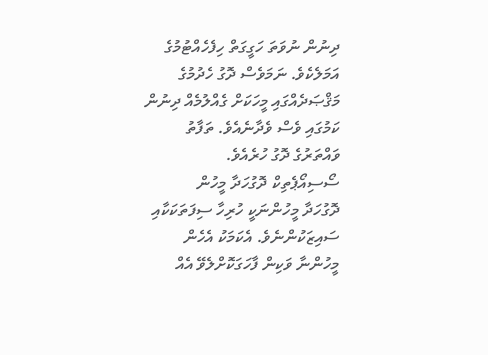ދިނުން ނުވަތަ ހަގީގަތް ހިފެހެއްޓުމުގެ އަމަލެކެވެ. ނަމަވެސް ދޮގު ހެދުމުގެ މަޤްޞަދެއްގައި މީހަކަށް ގެއްލުމެއް ދިނުން ކަމުގައި ވެސް ވެދާނެއެވެ. ތަފާތު ވައްތަރުގެ ދޮގު ހުރެއެވެ.
ސޯސިއޯޕެތިކް ދޮގުހަދާ މީހުން
ދޮގުހަދާ މީހުންނަކީ ހުރިހާ ސިފަތަކަކާއި ސައިޒަކުންނެވެ. އެކަމަކު އެހެން މީހުންނާ ވަކިން ފާހަގަކޮށްލެވޭ އެއް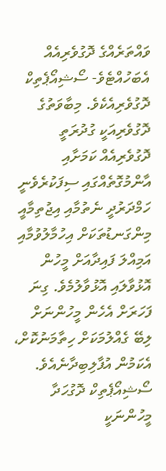ވައްތަރެއްގެ ދޮގުވެރިއެއް އެބަހުއްޓެވެ- ސޯޝިއޯޕެތިކް ދޮގުވެރިއެކެވެ. މިބާވަތުގެ ދޮގުވެރިއަކީ ގުދުރަތީ ދޮގުވެރިއެއް ކަމަށާއި އާންމުގޮތެއްގައި ސިފަކުރެވެނީ ހަމްދަރުދީ ނެތުމާއި އިޖުތިމާއީ މިންގަނޑުތަކަށް އިހުމާލުވުމާއި އަމިއްލަ ފައިދާއަށް މީހުން އޮޅުވާލައި އޮޅުވާލުމެވެ. ގިނަ ފަހަރަށް އެހެން މީހުންނަށް ލިބޭ ގެއްލުމަކަށް ހިތާމަނުކޮށް، އެކަމުން އުފާލިބިދާނެއެވެ. ސޯޝިއޯޕެތިކް ދޮގުހަދާ މީހުންނަކީ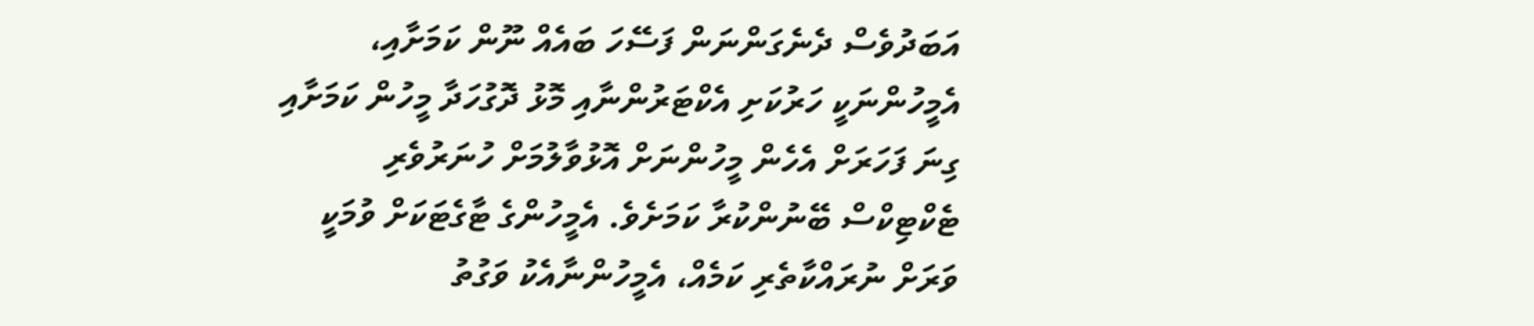އަބަދުވެސް ދެނެގަންނަން ފަސޭހަ ބައެއް ނޫން ކަމަށާއި، އެމީހުންނަކީ ހަރުކަށި އެކްޓަރުންނާއި މޮޅު ދޮގުހަދާ މީހުން ކަމަށާއި ގިނަ ފަހަރަށް އެހެން މީހުންނަށް އޮޅުވާލުމަށް ހުނަރުވެރި ޓެކްޓިކްސް ބޭނުންކުރާ ކަމަށެވެ. އެމީހުންގެ ޓާގެޓަކަށް ވުމަކީ ވަރަށް ނުރައްކާތެރި ކަމެއް، އެމީހުންނާއެކު ވަގުތު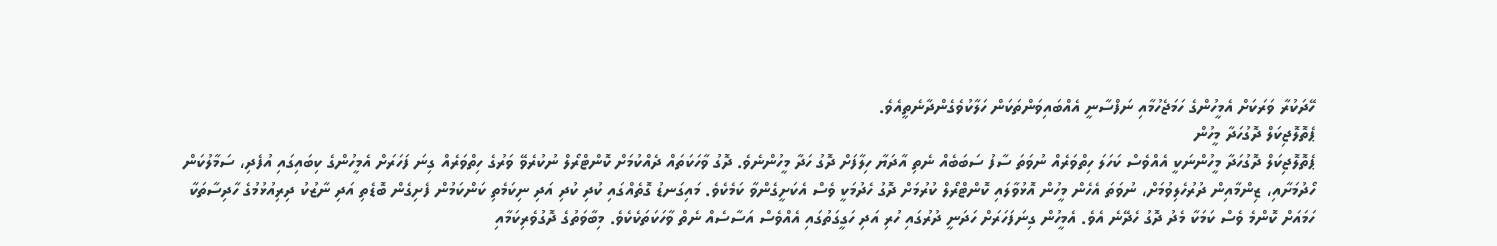ހޭދަކުރާ ވަރަކަށް އެމީހުންގެ ހަމަޖެހުމާއި ނަފްސާނީ އެއްބައިވަންތަކަން ހަލާކުވެގެންދާނެތީއެވެ.
ޕެތޮލޮޖިކަލް ދޮގުހަދާ މީހުން
ޕެތޮލޮޖިކަލް ދޮގުހަދާ މީހުންނަކީ އެއްވެސް ކަހަލަ ހިތްވަރެއް ނުވަތަ ސާފު ސަބަބެއް ނެތި އާދަޔާ ހިލާފަށް ދޮގު ހަދާ މީހުންނެވެ. ދޮގު ވާހަކަތައް ދެއްކުމަށް ކޮންޓްރޯލް ނުކުރެވޭ ވަރުގެ ހިތްވަރެއް ގިނަ ފަހަރަށް އެމީހުންގެ ކިބައިގައި އުފެދި، ސަމާލުކަން ހޯދުމަށާއި، ޒިންމާއިން ދުރުހެލިވުމަށް، ނުވަތަ އެހެން މީހުން އޮޅުވާލައި ކޮންޓްރޯލް ކުރުމަށް ދޮގު ހެދުމަކީ ވެސް އެކަށީގެންވާ ކަމެކެވެ. މައިގަނޑު ގޮތެއްގައި ކުދި ކުދި އަދި ނިކަމެތި ކަންކަމުން ފެށިގެން ބޮޑެތި އަދި ނާޒުކު ދިރިއުޅުމުގެ ހާދިސާތަކާ ހަމައަށް ކޮންމެ ވެސް ކަމަކާ މެދު ދޮގު ހެދޭނެ އެވެ. އެމީހުން ގިނަފަހަރަށް ހަދަނީ ދުރުގައި ހުރި އަދި ހަގީގަތުގައި އެއްވެސް އަސާސެއް ނެތް ވާހަކަތަކެކެވެ. މިބާވަތުގެ ދޮގުވެރިކަމާއި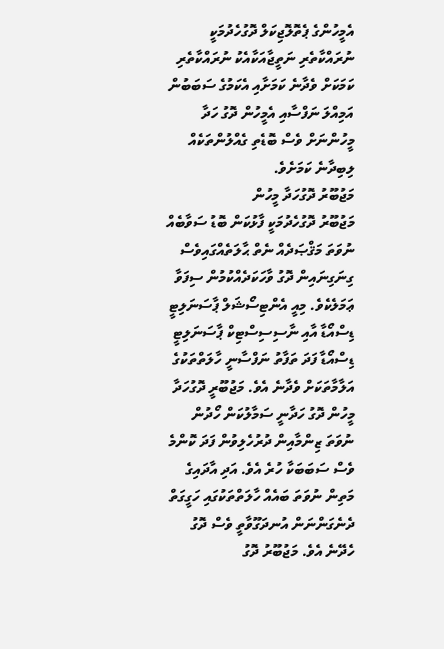އެމީހުންގެ ޕެތޮލޮޖިކަލް ދޮގުހެދުމަކީ ނުރައްކާތެރި ނަތީޖާއަކާއެކު ނުރައްކާތެރި ކަމަކަށް ވެދާނެ ކަމަށާއި އެކަމުގެ ސަބަބުން އަމިއްލަ ނަފްސާއި އެމީހުން ދޮގު ހަދާ މީހުންނަށް ވެސް ބޮޑެތި ގެއްލުންތަކެއް ލިބިދާނެ ކަމަށެވެ.
މަޖުބޫރު ދޮގުހަދާ މީހުން
މަޖުބޫރު ދޮގުހެދުމަކީ ފާޅުކަން ބޮޑު ސަވާބެއް ނުވަތަ މަޤްޞަދެއް ނެތް ޙާލަތެއްގައިވެސް ގިނަގިނައިން ދޮގު ވާހަކަދެއްކުމުން ސިފަވާ ޢަމަލެކެވެ. މިއީ އެންޓިސޯޝަލް ޕާސަނަލިޓީ ޑިސްއޯޑާ އާއި ނާސިސިސްޓިކް ޕާސަނަލިޓީ ޑިސްއޯޑާ ފަދަ ތަފާތު ނަފްސާނީ ހާލަތްތަކުގެ އަލާމާތަކަށް ވެދާނެ އެވެ. މަޖުބޫރީ ދޮގުހަދާ މީހުން ދޮގު ހަދާނީ ސަމާލުކަން ހޯދުން ނުވަތަ ޒިންމާއިން ދުރުހެލިވުން ފަދަ ކޮންމެ ވެސް ސަބަބަކާ ހުރެ އެވެ. އަދި އާދައިގެ މަތިން ނުވަތަ ބައެއް ހާލަތްތަކުގައި ހަގީގަތް ދެނެގަންނަން އުނދަގޫވާތީ ވެސް ދޮގު ހެދޭނެ އެވެ. މަޖުބޫރު ދޮގު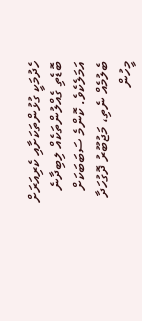ހެދުމަކީ ގުޅުންތަކަށާއި ކެރިއަރަށް ބޮޑެތި ގެއްލުންތަކެއް ލިބިދާނެ އަމަލެކެވެ. ކޮންމެ ސަބަބަކަށް ބެލުމެއް ނެތި، މަޖުބޫރު ދޮގުހަދާ މީހުން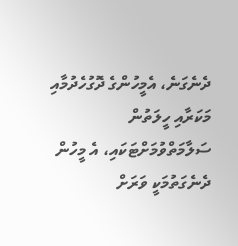ދެނެގަނެ، އެމީހުންގެ ދޮގުހެދުމާއި މަކަރާއި ހީލަތުން ސަލާމަތްވުމަށްޓަކައި، އެ މީހުން ދެނެގަތުމަކީ ވަރަށް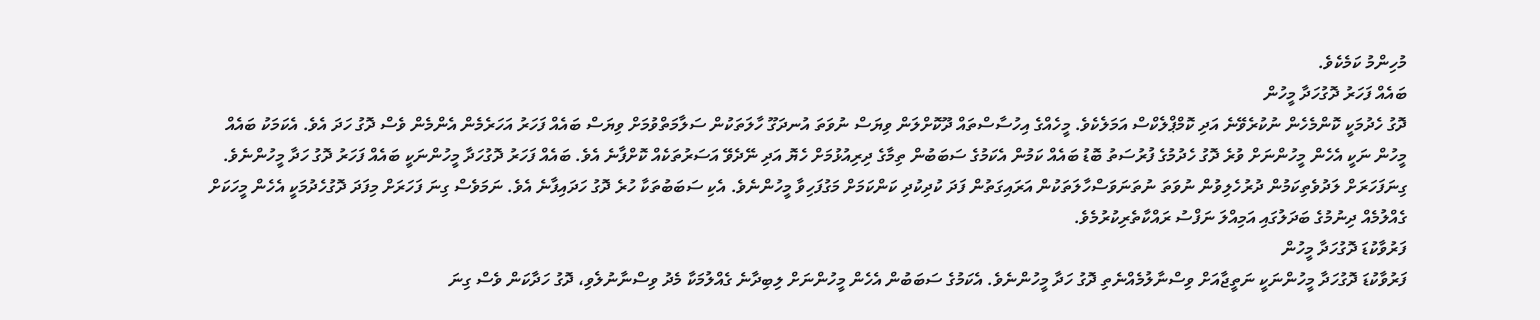މުހިންމު ކަމެކެވެ.
ބައެއް ފަހަރު ދޮގުހަދާ މީހުން
ދޮގު ހެދުމަކީ ކޮންމެހެން ނުކުރެވޭނެ އަދި ކޮމްޕްލެކްސް އަމަލެކެވެ. މީހެއްގެ އިހުސާސްތައް ދޫކޮށްލަން ވިޔަސް ނުވަތަ އުނދަގޫ ހާލަތަކުން ސަލާމަތްވުމަށް ވިޔަސް ބައެއް ފަހަރު އަހަރެމެން އެންމެން ވެސް ދޮގު ހަދަ އެވެ. އެކަމަކު ބައެއް މީހުން ނަކީ އެހެން މީހުންނަށް ވުރެ ދޮގު ހެދުމުގެ ފުރުސަތު ބޮޑު ބައެއް ކަމުން އެކަމުގެ ސަބަބުން ތިމާގެ ދިރިއުޅުމަށް ހެޔޮ އަދި ނޭދެވޭ އަސަރުތަކެއް ކޮށްފާނެ އެވެ. ބައެއް ފަހަރު ދޮގުހަދާ މީހުންނަކީ ބައެއް ފަހަރު ދޮގު ހަދާ މީހުންނެވެ. ގިނަފަހަރަށް ލަދުވެތިކަމުން ދުރުހެލިވުން ނުވަތަ ނުތަނަވަސްހާލަތަކުން އަރައިގަތުން ފަދަ ކުދިކުދި ކަންކަމަށް މަގުފަހިވާ މީހުންނެވެ. އެކި ސަބަބުތަކާ ހުރެ ދޮގު ހަދައިފާނެ އެވެ. ނަމަވެސް ގިނަ ފަހަރަށް މިފަދަ ދޮގުހެދުމަކީ އެހެން މީހަކަށް ގެއްލުމެއް ދިނުމުގެ ބަދަލުގައި އަމިއްލަ ނަފްސު ރައްކާތެރިކުރުމެވެ.
ފަރުވާކުޑަ ދޮގުހަދާ މީހުން
ފަރުވާކުޑަ ދޮގުހަދާ މީހުންނަކީ ނަތީޖާއަށް ވިސްނާލުމެއްނެތި ދޮގު ހަދާ މީހުންނެވެ. އެކަމުގެ ސަބަބުން އެހެން މީހުންނަށް ލިބިދާނެ ގެއްލުމަކާ މެދު ވިސްނާނުލެވި، ދޮގު ހަދާކަން ވެސް ގިނަ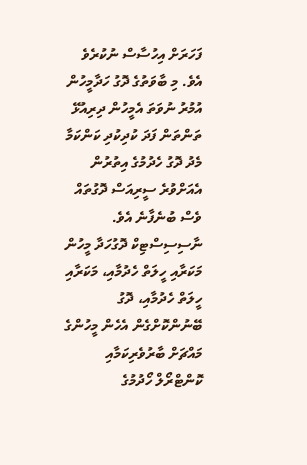ފަހަރަށް އިހުސާސް ނުކުރެވެ އެވެ. މި ބާވަތުގެ ދޮގު ހަދާމީހުން އުމުރު ނުވަތަ އެމީހުން ދިރިއުޅޭ ތަންތަން ފަދަ ކުދިކުދި ކަންކަމާ މެދު ދޮގު ހެދުމުގެ އިތުރުން އެއަށްވުރެ ސީރިއަސް ދޮގުތައް ވެސް ބުނެފާނެ އެވެ.
ނާސިސިސްޓިކް ދޮގުހަދާ މީހުން
މަކަރާއި ހީލަތް ހެދުމާއި، މަކަރާއި ހީލަތް ހެދުމާއި، ދޮގު ބޭނުންކޮށްގެން އެހެން މީހުންގެ މައްޗަށް ބާރުވެރިކަމާއި ކޮންޓްރޯލް ހޯދުމުގެ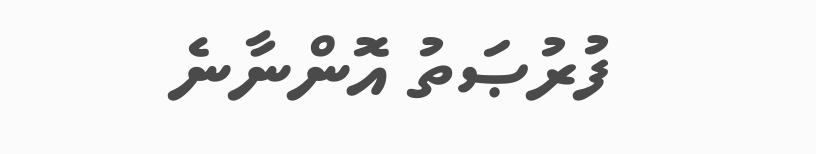ފުރުޞަތު އޮންނާނެ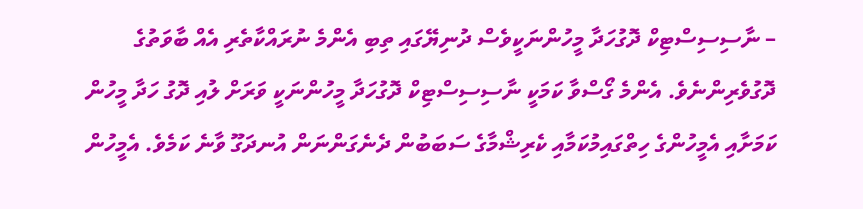– ނާސިސިސްޓިކް ދޮގުހަދާ މީހުންނަކީވެސް ދުނިޔޭގައި ތިބި އެންމެ ނުރައްކާތެރި އެއް ބާވަތުގެ ދޮގުވެރިންނެވެ. އެންމެ ގޯސްވާ ކަމަކީ ނާސިސިސްޓިކް ދޮގުހަދާ މީހުންނަކީ ވަރަށް ލުއި ދޮގު ހަދާ މީހުން ކަމަށާއި އެމީހުންގެ ހިތްގައިމުކަމާއި ކެރިޝްމާގެ ސަބަބުން ދެނެގަންނަން އުނދަގޫ ވާނެ ކަމެވެ. އެމީހުން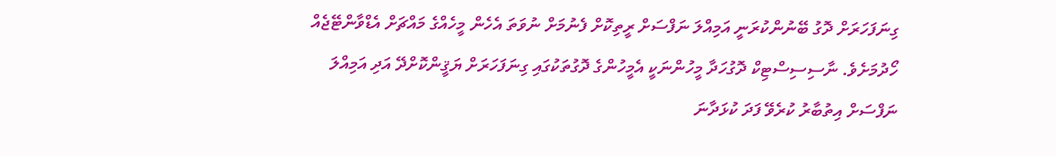ގިނަފަހަރަށް ދޮގު ބޭނުންކުރަނީ އަމިއްލަ ނަފްސަށް ރީތިކޮށް ފެނުމަށް ނުވަތަ އެހެން މީހެއްގެ މައްޗަށް އެޑްވާންޓޭޖެއް ހޯދުމަށެވެ. ނާސިސިސްޓިކް ދޮގުހަދާ މީހުންނަކީ އެމީހުންގެ ދޮގުތަކުގައި ގިނަފަހަރަށް ޔަޤީންކޮށްދޭ އަދި އަމިއްލަ ނަފްސަށް އިތުބާރު ކުރެވޭ ފަދަ ކުޅަދާނަ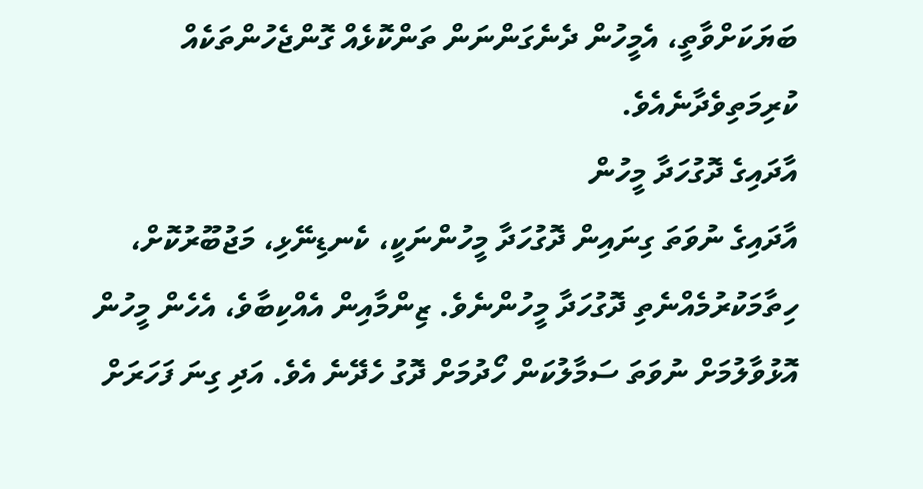ބަޔަކަށްވާތީ، އެމީހުން ދެނެގަންނަން ތަންކޮޅެއް ގޮންޖެހުންތަކެއް ކުރިމަތިވެދާނެއެވެ.
އާދައިގެ ދޮގުހަދާ މީހުން
އާދައިގެ ނުވަތަ ގިނައިން ދޮގުހަދާ މީހުންނަކީ، ކެނޑިނޭޅި، މަޖުބޫރުކޮށް، ހިތާމަކުރުމެއްނެތި ދޮގުހަދާ މީހުންނެވެ. ޒިންމާއިން އެއްކިބާވެ، އެހެން މީހުން އޮޅުވާލުމަށް ނުވަތަ ސަމާލުކަން ހޯދުމަށް ދޮގު ހެދޭނެ އެވެ. އަދި ގިނަ ފަހަރަށް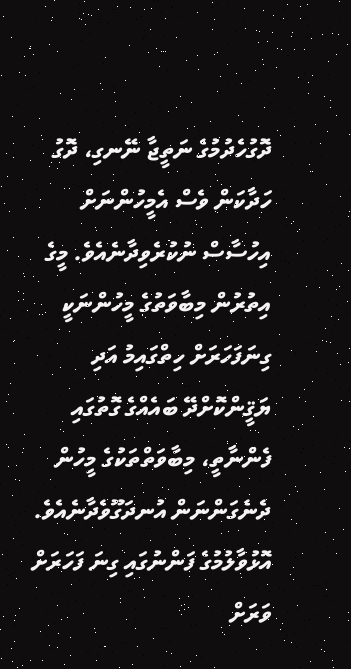ދޮގުހެދުމުގެ ނަތީޖާ ނޭނގި، ދޮގު ހަދާކަން ވެސް އެމީހުންނަށް އިހުސާސް ނުކުރެވިދާނެއެވެ. މީގެ އިތުރުން މިބާވަތުގެ މީހުންނަކީ ގިނަފަހަރަށް ހިތްގައިމު އަދި ޔަޤީންކޮށްދޭ ބައެއްގެ ގޮތުގައި ފެންނާތީ، މިބާވަތްތަކުގެ މީހުން ދެނެގަންނަން އުނދަގޫވެދާނެއެވެ. އޮޅުވާލުމުގެ ފަންނުގައި ގިނަ ފަހަރަށް ވަރަށް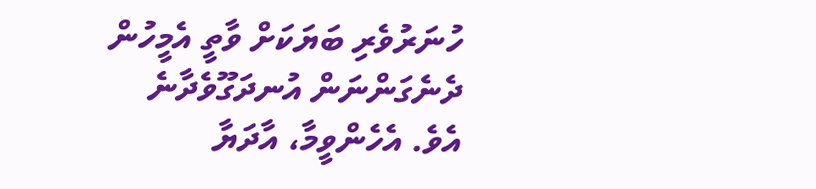ހުނަރުވެރި ބަޔަކަށް ވާތީ އެމީހުން ދެނެގަންނަން އުނދަގޫވެދާނެ އެވެ. އެހެންވީމާ، އާދަޔާ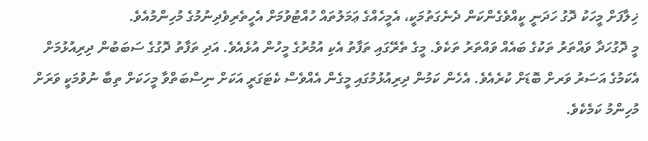ޚިލާފަށް މީހަކު ދޮގު ހަދަނީ ކީއްވެގެންކަން ދެނެގަތުމަކީ، އެމީހެއްގެ ޢަމަލުތައް ހުއްޓުވުމަށް އެހީތެރިވެދިނުމުގެ މުހިންމުއެވެ.
މީ ދޮގުހަދާ ވައްތަރު ތަކުގެ ބައެއް ވައްތަރު ތަކެވެ. މީގެ ތެރޭގައި ތަފާތު އެކި އުމުރުގެ މީހުން އުޅެއެވެ. އަދި ތަފާތު ދޮގުގެ ސަބަބުން ދިރިއުޅުމަށް އެކަމުގެ އަސަރު ވަރށް ބޮޑަށް ކުރެއެވެ. އެހެން ކަމުން ދިރިއުޅުމުގައި މީގެން އެއްވެސް ކެޓަގަރީ އަކަށް ނިސްބަތްވާ މީހަކަށް ތިބާ ނުވުމަކީ ވަރަށް މުހިންމު ކަމެކެވެ.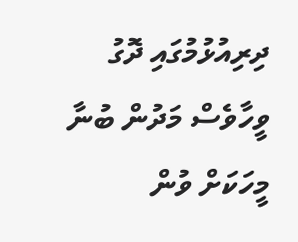ދިރިއުޅުމުގައި ދޮގު ވީހާވެސް މަދުން ބުނާ މީހަކަށް ވުން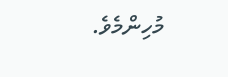މުހިންމެވެ.